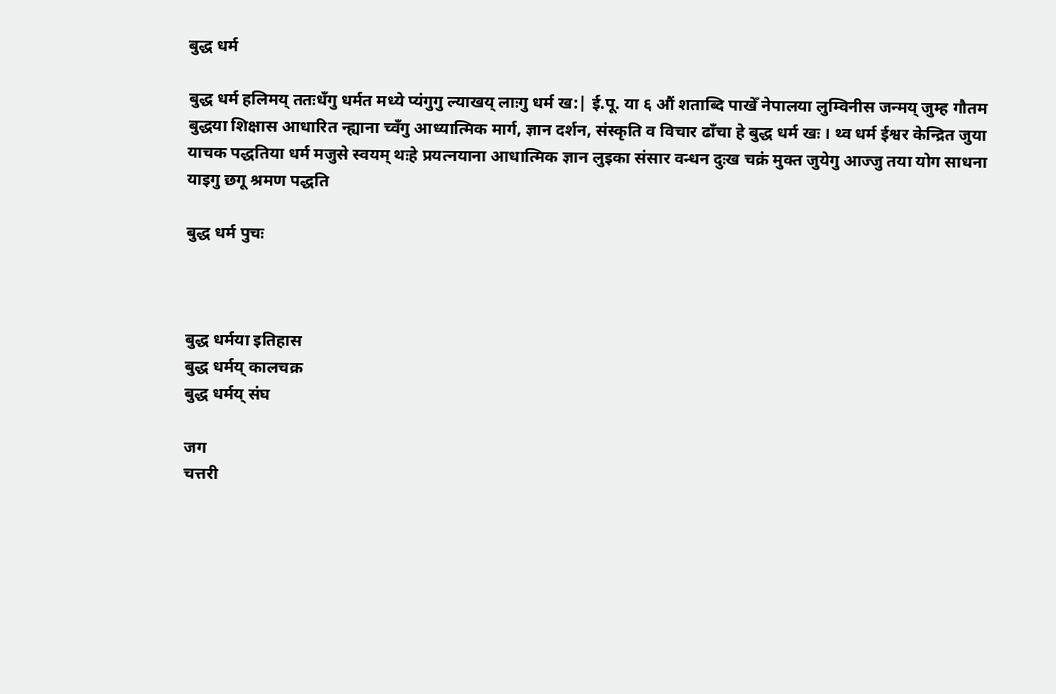बुद्ध धर्म

बुद्ध धर्म हलिमय् ततःधँगु धर्मत मध्ये प्यंगुगु ल्याखय् लाःगु धर्म ख:| ई.पू. या ६ औं शताब्दि पाखेँ नेपालया लुम्विनीस जन्मय् जुम्ह गौतम बुद्धया शिक्षास आधारित न्ह्याना च्वँगु आध्यात्मिक मार्ग, ज्ञान दर्शन, संस्कृति व विचार ढाँचा हे बुद्ध धर्म खः । थ्व धर्म ईश्वर केन्द्रित जुया याचक पद्धतिया धर्म मजुसे स्वयम् थःहे प्रयत्नयाना आधात्मिक ज्ञान लुइका संसार वन्धन दुःख चक्रं मुक्त जुयेगु आज्जु तया योग साधना याइगु छगू श्रमण पद्धति

बुद्ध धर्म पुचः



बुद्ध धर्मया इतिहास
बुद्ध धर्मय् कालचक्र
बुद्ध धर्मय् संघ

जग
चत्तरी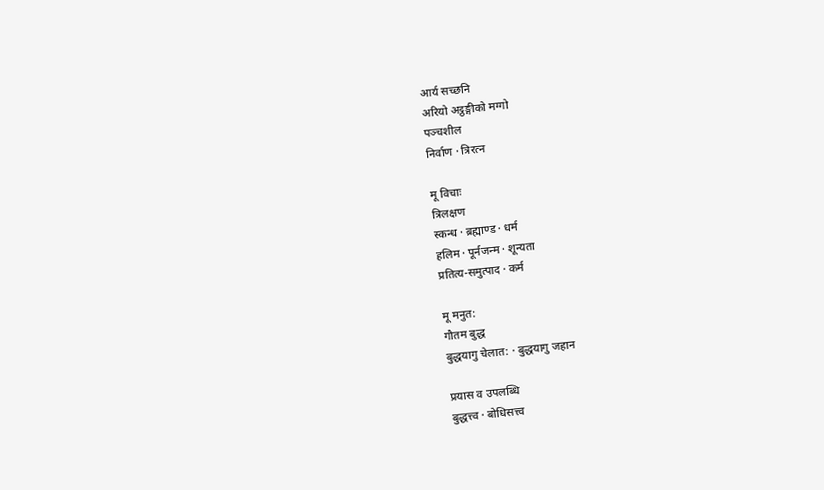आर्य सच्छनि
अरियो अट्ठङ्गीको मग्गो
पञ्चशील
निर्वाण · त्रिरत्न

मू विचाः
त्रिलक्षण
स्कन्ध · ब्रह्माण्ड · धर्म
हलिम · पूर्नजन्म · शून्यता
प्रतित्य-समुत्पाद · कर्म

मू मनुत:
गौतम बुद्ध
बुद्धयागु चेलात: · बुद्धयागु जहान

प्रयास व उपलब्धि
बुद्धत्त्व · बोधिसत्त्व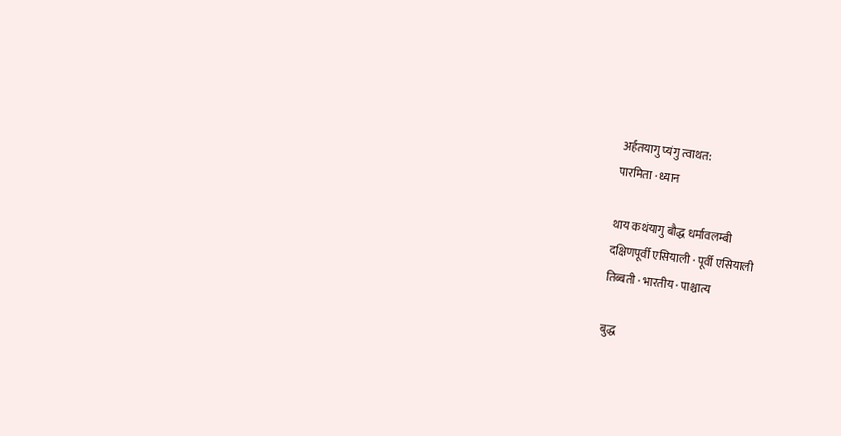अर्हतयागु प्यंगु त्वाथत:
पारमिता · ध्यान

थाय कथंयागु बौद्ध धर्मावलम्बी
दक्षिणपूर्वी एसियाली · पूर्वी एसियाली
तिब्बती · भारतीय · पाश्चात्य

बुद्ध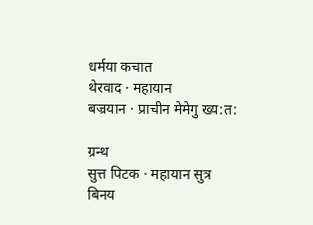धर्मया कचात
थेरवाद · महायान
बज्रयान · प्राचीन मेमेगु ख्य:त:

ग्रन्थ
सुत्त पिटक · महायान सुत्र
बिनय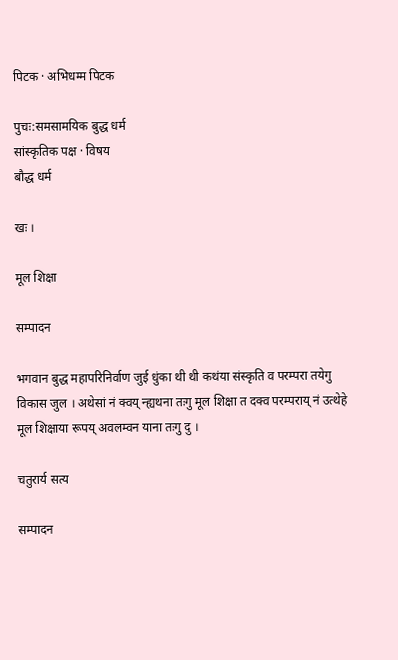पिटक · अभिधम्म पिटक

पुचः:समसामयिक बुद्ध धर्म
सांस्कृतिक पक्ष · विषय
बौद्ध धर्म

खः ।

मूल शिक्षा

सम्पादन

भगवान बुद्ध महापरिनिर्वाण जुई धुंका थी थी कथंया संस्कृति व परम्परा तयेगु विकास जुल । अथेसां नं क्वय् न्ह्यथना तःगु मूल शिक्षा त दक्व परम्पराय् नं उत्थेहे मूल शिक्षाया रूपय् अवलम्वन याना तःगु दु ।

चतुरार्य सत्य

सम्पादन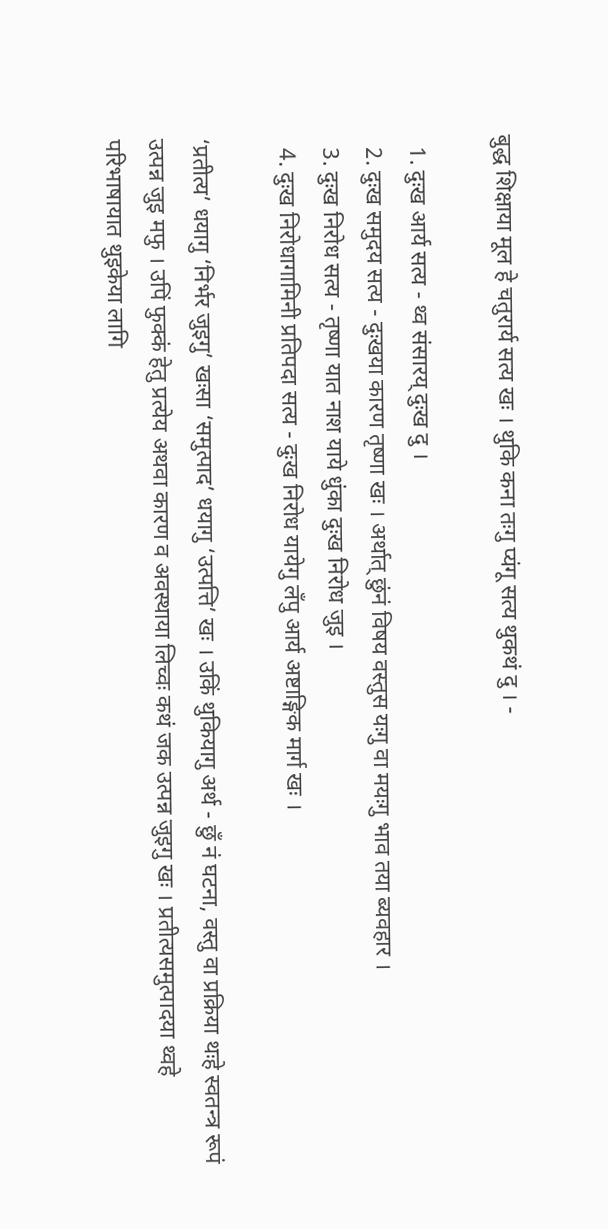बुद्ध शिक्षाया मूल हे चतुरार्य सत्य खः । थुकि कना तःगु प्यंगू सत्य थुकथं दु । -

  1. दुःख आर्य सत्य - थ्व संसारय् दुःख दु ।
  2. दुःख समुदय सत्य - दुःखया कारण तृष्णा खः । अर्थात् छुंनं विषय वस्तुस यःगु वा मयःगु भाव तया ब्यवहार ।
  3. दुःख निरोध सत्य - तृष्णा यात नाश याये धुंका दुःख निरोध जुइ ।
  4. दुःख निरोधागामिनी प्रतिपदा सत्य - दुःख निरोध यायेगु लँपु आर्य अष्टाङ्गिक मार्ग खः ।

‘प्रतीत्य’ धयागु ‘निर्भर जुइगु’ खःसा ‘समुत्पाद’ धयागु ‘उत्पत्ति’ खः । उकिं थुकियागु अर्थ - छुँ नं घटना, वस्तु वा प्रक्रिया थःहे स्वतन्त्र रूपं उत्पन्न जुइ मफु । उपिं फुक्कं हेतु प्रत्येय अथवा कारण व अवस्थाया लिच्वः कथं जक उत्पन्न जुइगु खः । प्रतीत्यसमुत्पादया थ्वहे परिभाषायात थुइकेया लागि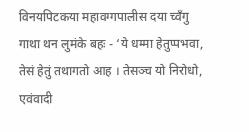विनयपिटकया महावग्गपालीस दया च्वँगु गाथा थन लुमंके बहः - ‘ये धम्मा हेतुप्पभवा, तेसं हेतुं तथागतो आह । तेसञ्‍च यो निरोधो, एवंवादी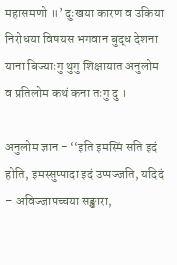महासमणो ॥’ दुःखया कारण व उकिया निरोधया विषयस भगवान बुद्ध देशना याना बिज्याःगु थुगु शिक्षायात अनुलोम व प्रतिलोम कथं कना तःगु दु ।

अनुलोम ज्ञान - ‘‘इति इमस्मिं सति इदं होति, इमस्सुप्पादा इदं उप्पज्‍जति, यदिदं – अविज्‍जापच्‍चया सङ्खारा,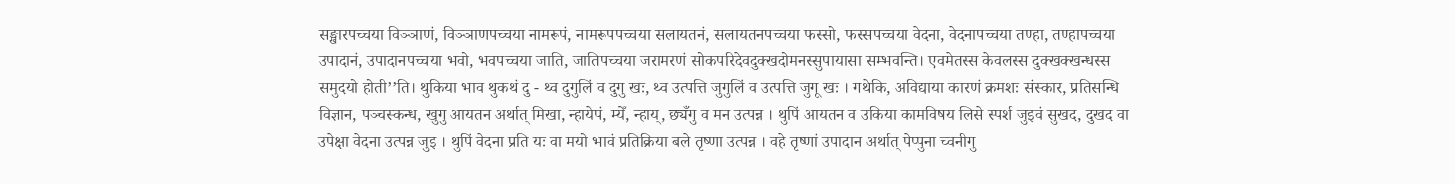सङ्खारपच्‍चया विञ्‍ञाणं, विञ्‍ञाणपच्‍चया नामरूपं, नामरूपपच्‍चया सलायतनं, सलायतनपच्‍चया फस्सो, फस्सपच्‍चया वेदना, वेदनापच्‍चया तण्हा, तण्हापच्‍चया उपादानं, उपादानपच्‍चया भवो, भवपच्‍चया जाति, जातिपच्‍चया जरामरणं सोकपरिदेवदुक्खदोमनस्सुपायासा सम्भवन्ति। एवमेतस्स केवलस्स दुक्खक्खन्धस्स समुदयो होती’’ति। थुकिया भाव थुकथं दु - थ्व दुगुलिं व दुगु खः, थ्व उत्पत्ति जुगुलिं व उत्पत्ति जुगू खः । गथेकि, अविद्याया कारणं क्रमशः संस्कार, प्रतिसन्धि विज्ञान, पञ्चस्कन्ध, खुगु आयतन अर्थात् मिखा, न्हायेपं, म्येँ, न्हाय्, छ्यँगु व मन उत्पन्न । थुपिं आयतन व उकिया कामविषय लिसे स्पर्श जुइवं सुखद, दुखद वा उपेक्षा वेदना उत्पन्न जुइ । थुपिं वेदना प्रति यः वा मयो भावं प्रतिक्रिया बले तृष्णा उत्पन्न । वहे तृष्णां उपादान अर्थात् पेप्पुना च्वनीगु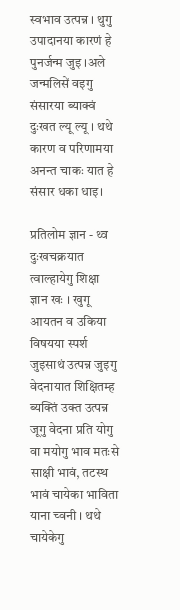स्वभाव उत्पन्न । थुगु उपादानया कारणं हे पुनर्जन्म जुइ ।अले जन्मलिसें वइगु संसारया ब्याक्वं दुःखत ल्यू ल्यू । थथे कारण व परिणामया अनन्त चाकः यात हे संसार धका धाइ।

प्रतिलोम ज्ञान - थ्व दुःखचक्रयात त्वाल्हायेगु शिक्षा ज्ञान खः । खुगू आयतन व उकिया विषयया स्पर्श जुइसाथं उत्पन्न जुइगु वेदनायात शिक्षितम्ह ब्यक्तिं उक्त उत्पन्न जूगु वेदना प्रति योगु वा मयोगु भाव मतःसे साक्षी भावं, तटस्थ भावं चायेका भाविता याना च्वनी । थथे चायेकेगु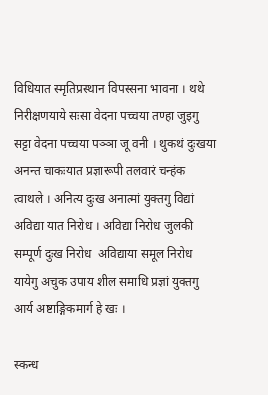विधियात स्मृतिप्रस्थान विपस्सना भावना । थथे निरीक्षणयाये सःसा वेदना पच्चया तण्हा जुइगु सट्टा वेदना पच्चया पञ्ञा जू वनी । थुकथं दुःखया अनन्त चाकःयात प्रज्ञारूपी तलवारं चन्हंक त्वाथले । अनित्य दुःख अनात्मां युक्तगु विद्यां अविद्या यात निरोध । अविद्या निरोध जुलकी सम्पूर्ण दुःख निरोध  अविद्याया समूल निरोध यायेगु अचुक उपाय शील समाधि प्रज्ञां युक्तगु आर्य अष्टाङ्गिकमार्ग हे खः ।

स्कन्ध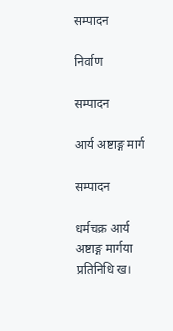सम्पादन

निर्वाण

सम्पादन

आर्य अष्टाङ्ग मार्ग

सम्पादन

धर्मचक्र आर्य अष्टाङ्ग मार्गया प्रतिनिधि ख।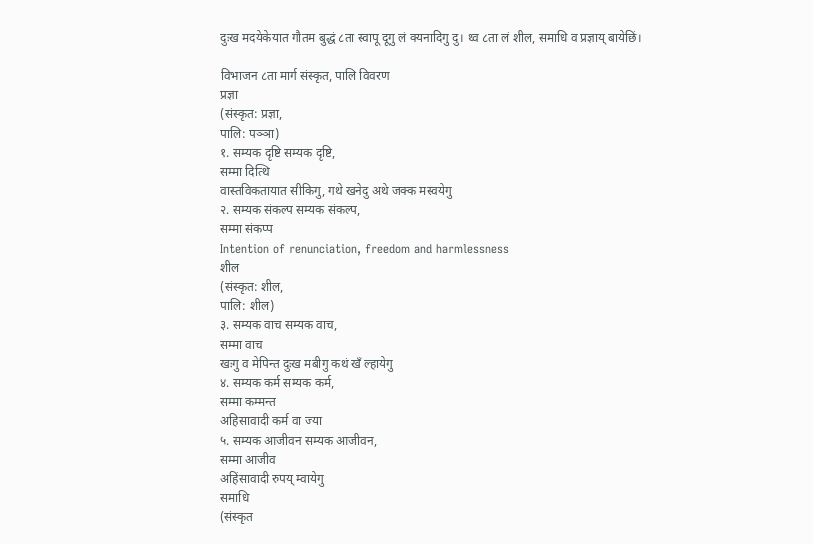दुःख मदयेकेयात गौतम बुद्धं ८ता स्वापू दूगु लं क्यनादिगु दु। थ्व ८ता लं शील, समाधि व प्रज्ञाय् बायेछिं।

विभाजन ८ता मार्ग संस्कृत, पालि विवरण
प्रज्ञा
(संस्कृत: प्रज्ञा,
पालि: पञ्ञा)
१. सम्यक दृष्टि सम्यक दृष्टि,
सम्मा दित्थि
वास्तविकतायात सीकिगु, गथे खनेदु अथे जक्क मस्वयेगु
२. सम्यक संकल्प सम्यक संकल्प,
सम्मा संकप्प
Intention of renunciation, freedom and harmlessness
शील
(संस्कृत: शील,
पालि: शील)
३. सम्यक वाच सम्यक वाच,
सम्मा वाच
खःगु व मेपिन्त दुःख मबीगु कथं खँ ल्हायेगु
४. सम्यक कर्म सम्यक कर्म,
सम्मा कम्मन्त
अहिसावादी कर्म वा ज्या
५. सम्यक आजीवन सम्यक आजीवन,
सम्मा आजीव
अहिंसावादी रुपय् म्वायेगु
समाधि
(संस्कृत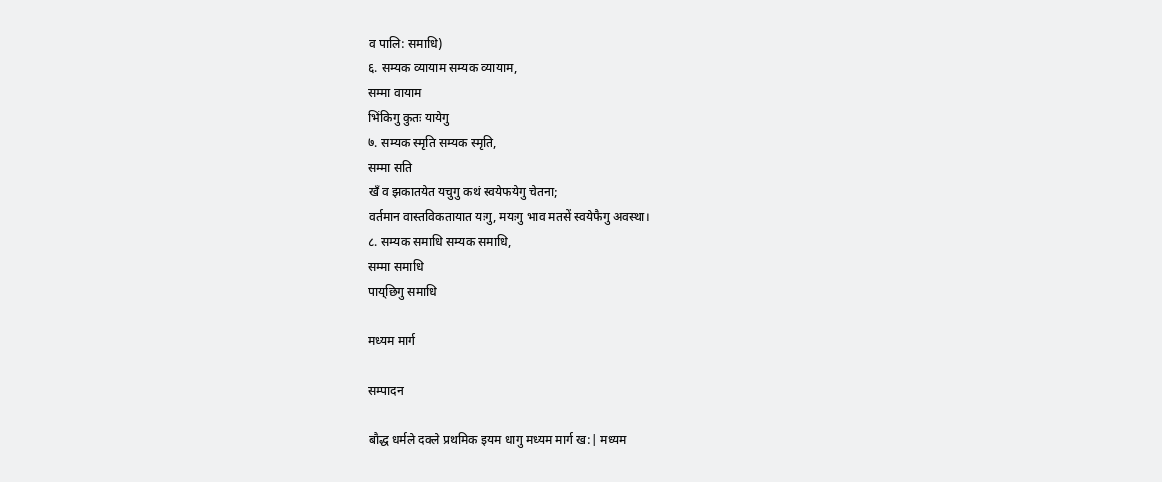व पालि: समाधि)
६. सम्यक व्यायाम सम्यक व्यायाम,
सम्मा वायाम
भिंकिगु कुतः यायेगु
७. सम्यक स्मृति सम्यक स्मृति,
सम्मा सति
खँ व झकातयेत यचुगु कथं स्वयेफयेगु चेतना;
वर्तमान वास्तविकतायात यःगु, मयःगु भाव मतसें स्वयेफैगु अवस्था।
८. सम्यक समाधि सम्यक समाधि,
सम्मा समाधि
पाय्‌छिगु समाधि

मध्यम मार्ग

सम्पादन

बौद्ध धर्मले दक्ले प्रथमिक इयम धागु मध्यम मार्ग ख:| मध्यम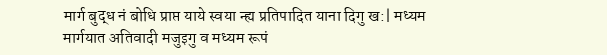मार्ग बुद्ध नं बोधि प्राप्त याये स्वया न्ह्य प्रतिपादित याना दिगु ख:| मध्यम मार्गयात अतिवादी मजुइगु व मध्यम रूपं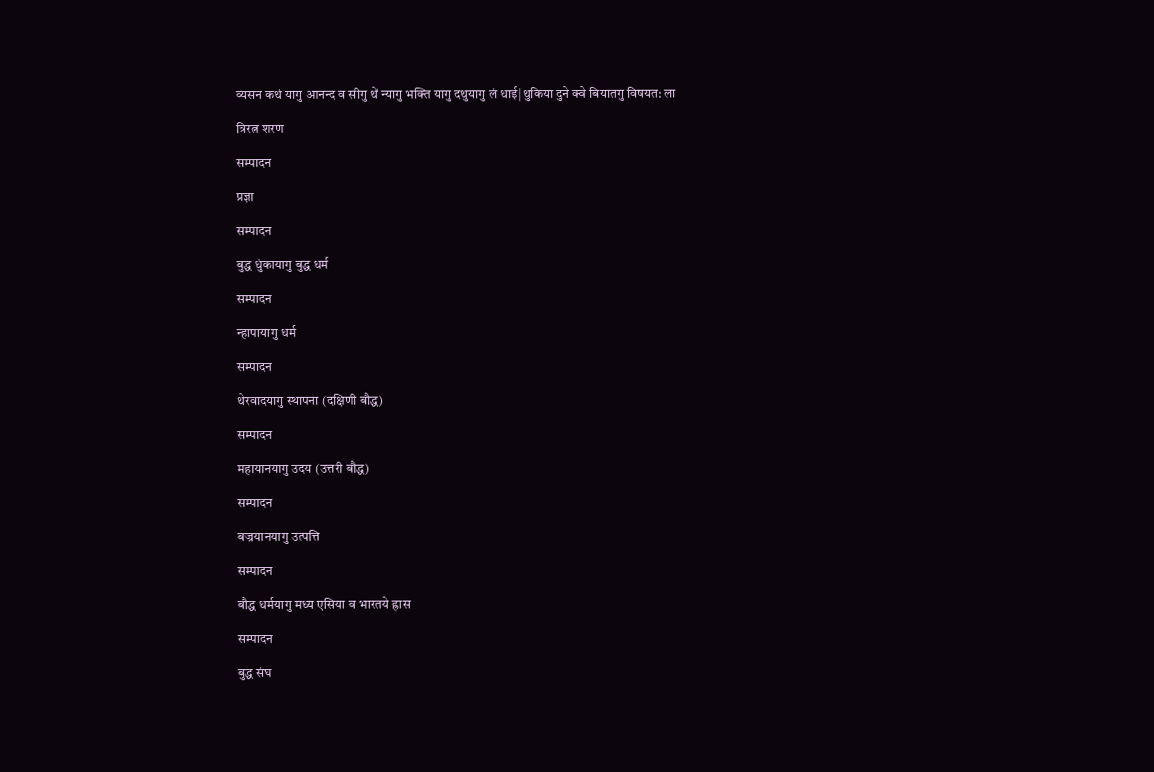व्यसन कथं यागु आनन्द व सीगु थें न्यागु भक्ति यागु दथुयागु लं धाई|थुकिया दुने क्वे बियातगु विषयत: ला

त्रिरत्न शरण

सम्पादन

प्रज्ञा

सम्पादन

बुद्ध धुंकायागु बुद्ध धर्म

सम्पादन

न्हापायागु धर्म

सम्पादन

थेरवादयागु स्थापना (दक्षिणी बौद्ध)

सम्पादन

महायानयागु उदय (उत्तरी बौद्ध)

सम्पादन

बज्रयानयागु उत्पत्ति

सम्पादन

बौद्ध धर्मयागु मध्य एसिया व भारतये ह्रास

सम्पादन

बुद्ध संघ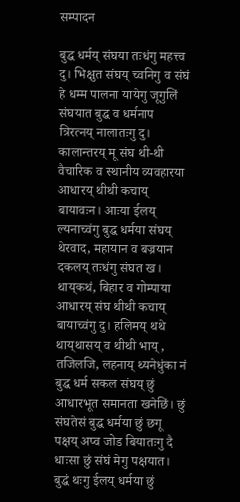सम्पादन

बुद्ध धर्मय् संघया तःधंगु महत्त्व दु। भिक्षुत संघय् च्वनिगु व संघं हे धम्म पालना यायेगु जूगुलिं संघयात बुद्ध व धर्मनाप त्रिरत्नय् नालातःगु दु। कालान्तरय् मू संघ थी-थी वैचारिक व स्थानीय व्यवहारया आधारय् थीथी कचाय् बायावःन। आःया ईलय् ल्यनाच्वंगु बुद्ध धर्मया संघय् थेरवाद, महायान व बज्रयान दकलय् तःधंगु संघत ख। थाय्‌कथं, बिहार व गोम्पाया आधारय् संघ थीथी कचाय् बायाच्वंगु दु। हलिमय् थथे थाय्‌थासय् व थीथी भाय्, तजिलजि, लहनाय् थ्यनेधुंका नं बुद्ध धर्म सकल संघय् छुं आधारभूत समानता खनेछिं। छुं संघतेसं बुद्ध धर्मया छुं छगू पक्षय् अप्व जोड बियातःगु दै धाःसा छुं संघं मेगु पक्षयात। बुद्धं थःगु ईलय् धर्मया छुं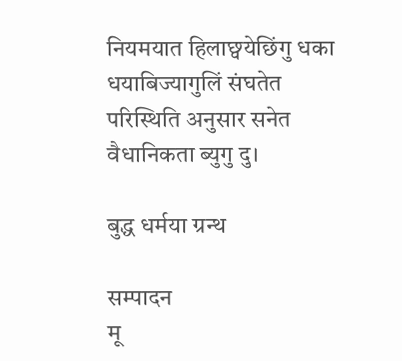नियमयात हिलाछ्वयेछिंगु धका धयाबिज्यागुलिं संघतेत परिस्थिति अनुसार सनेत वैधानिकता ब्युगु दु।

बुद्ध धर्मया ग्रन्थ

सम्पादन
मू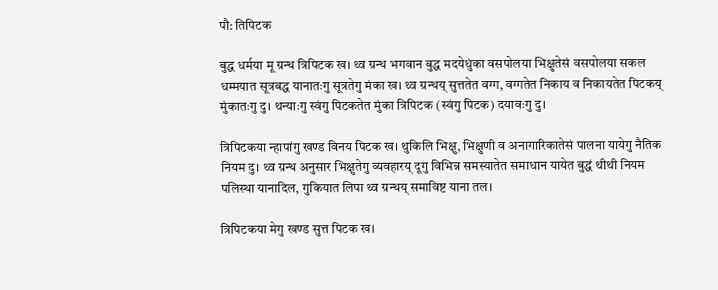पौ: तिपिटक

बुद्ध धर्मया मू ग्रन्थ त्रिपिटक ख। थ्व ग्रन्थ भगवान बुद्ध मदयेधुंका वसपोलया भिक्षुतेसं वसपोलया सकल धम्मयात सूत्रबद्ध यानातःगु सूत्रतेगु मंका ख। थ्व ग्रन्थय् सुत्ततेत वग्ग, वग्गतेत निकाय व निकायतेत पिटकय् मुंकातःगु दु। थन्याःगु स्वंगु पिटकतेत मुंका त्रिपिटक (स्वंगु पिटक) दयावःगु दु।

त्रिपिटकया न्हापांगु खण्ड विनय पिटक ख। थुकिलि भिक्षु, भिक्षुणी व अनागारिकातेसं पालना यायेगु नैतिक नियम दु। थ्व ग्रन्थ अनुसार भिक्षुतेगु व्यवहारय् दूगु विभिन्न समस्यातेत समाधान यायेत बुद्धं थीथी नियम पलिस्था यानादिल, गुकियात लिपा थ्व ग्रन्थय् समाविष्ट याना तल।

त्रिपिटकया मेगु खण्ड सुत्त पिटक ख।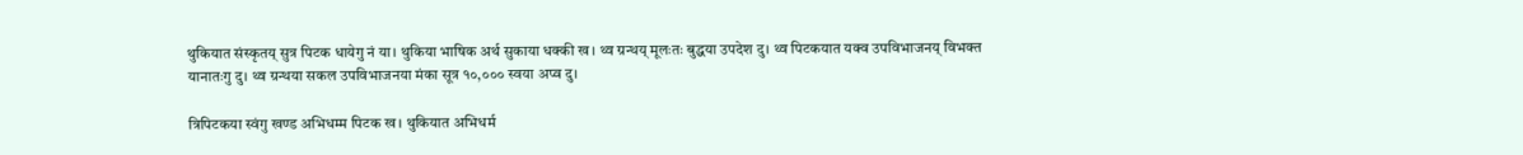थुकियात संस्कृतय् सुत्र पिटक धायेगु नं या। थुकिया भाषिक अर्थ सुकाया धक्की ख। थ्व ग्रन्थय् मूलःतः बुद्धया उपदेश दु। थ्व पिटकयात यक्व उपविभाजनय् विभक्त यानातःगु दु। थ्व ग्रन्थया सकल उपविभाजनया मंका सूत्र १०,००० स्वया अप्व दु।

त्रिपिटकया स्वंगु खण्ड अभिधम्म पिटक ख। थुकियात अभिधर्म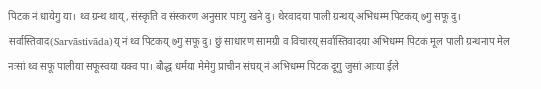पिटक नं धायेगु या। थ्व ग्रन्थ थाय्‌, संस्कृति व संस्करण अनुसार पाःगु खने दु। थेरवादया पाली ग्रन्थय् अभिधम्म पिटकय् ७गु सफू दु। सर्वास्तिवाद(Sarvāstivāda)य् नं थ्व पिटकय् ७गु सफू दु। छुं साधारण सामग्री व विचारय् सर्वास्तिवादया अभिधम्म पिटक मूल पाली ग्रन्थनाप मेल नःसां थ्व सफू पालीया सफूस्वया यक्व पा। बौद्ध धर्मया मेमेगु प्राचीन संघय् नं अभिधम्म पिटक दूगु जुसां आःया ईले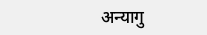अन्यागु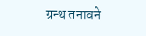ग्रन्थ तनावने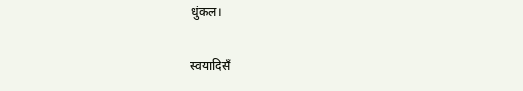धुंकल।

स्वयादिसँ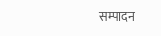सम्पादन